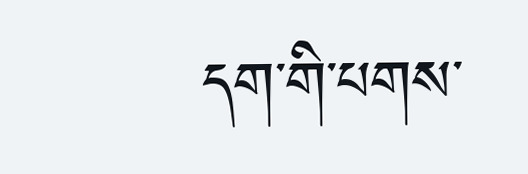དག་གི་པགས་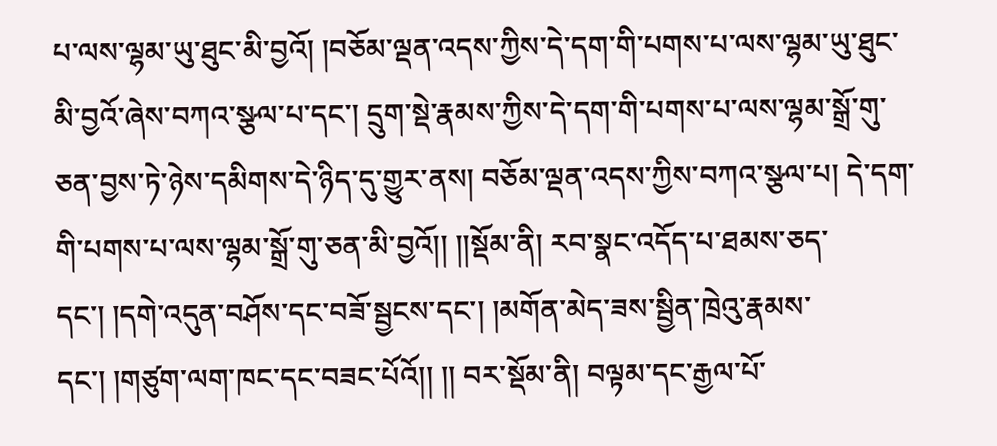པ་ལས་ལྷམ་ཡུ་ཐུང་མི་བྱའོ། །བཅོམ་ལྡན་འདས་ཀྱིས་དེ་དག་གི་པགས་པ་ལས་ལྷམ་ཡུ་ཐུང་མི་བྱའོ་ཞེས་བཀའ་སྩལ་པ་དང་། དྲུག་སྡེ་རྣམས་ཀྱིས་དེ་དག་གི་པགས་པ་ལས་ལྷམ་སྒྲོ་གུ་ཅན་བྱས་ཏེ་ཉེས་དམིགས་དེ་ཉིད་དུ་གྱུར་ནས། བཅོམ་ལྡན་འདས་ཀྱིས་བཀའ་སྩལ་པ། དེ་དག་གི་པགས་པ་ལས་ལྷམ་སྒྲོ་གུ་ཅན་མི་བྱའོ།། །།སྡོམ་ནི། རབ་སྣང་འདོད་པ་ཐམས་ཅད་དང་། །དགེ་འདུན་བཤོས་དང་བཟོ་སྦྱངས་དང་། །མགོན་མེད་ཟས་སྦྱིན་ཁྲེའུ་རྣམས་དང་། །གཙུག་ལག་ཁང་དང་བཟང་པོའོ།། །། བར་སྡོམ་ནི། བལྟམ་དང་རྒྱལ་པོ་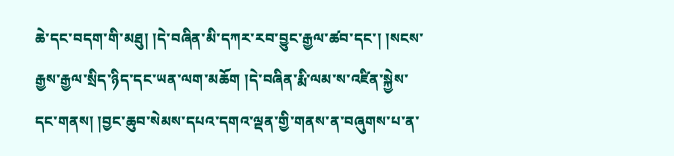ཆེ་དང་བདག་གི་མཐུ། །དེ་བཞིན་མི་དཀར་རབ་བྱུང་རྒྱལ་ཚབ་དང་། །སངས་རྒྱས་རྒྱལ་སྲིད་ཉིད་དང་ཡན་ལག་མཆོག །དེ་བཞིན་རྨི་ལམ་ས་འཛིན་སྐྱེས་དང་གནས། །བྱང་ཆུབ་སེམས་དཔའ་དགའ་ལྡན་གྱི་གནས་ན་བཞུགས་པ་ན་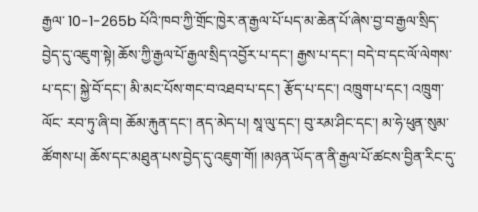རྒྱལ་ 10-1-265b པོའི་ཁབ་ཀྱི་གྲོང་ཁྱེར་ན་རྒྱལ་པོ་པད་མ་ཆེན་པོ་ཞེས་བྱ་བ་རྒྱལ་སྲིད་བྱེད་དུ་འཇུག་སྟེ། ཆོས་ཀྱི་རྒྱལ་པོ་རྒྱལ་སྲིད་འབྱོར་པ་དང་། རྒྱས་པ་དང་། བདེ་བ་དང་ལོ་ལེགས་པ་དང་། སྐྱེ་བོ་དང་། མི་མང་པོས་གང་བ་འཐབ་པ་དང་། རྩོད་པ་དང་། འཁྲུག་པ་དང་། འཁྲུག་ལོང་ རབ་ཏུ་ཞི་བ། ཆོམ་རྐུན་དང་། ནད་མེད་པ། སཱ་ལུ་དང་། བུ་རམ་ཤིང་དང་། མ་ཧེ་ཕུན་སུམ་ཚོགས་པ། ཆོས་དང་མཐུན་པས་བྱེད་དུ་འཇུག་གོ། །མཉན་ཡོད་ན་ནི་རྒྱལ་པོ་ཚངས་བྱིན་རིང་དུ་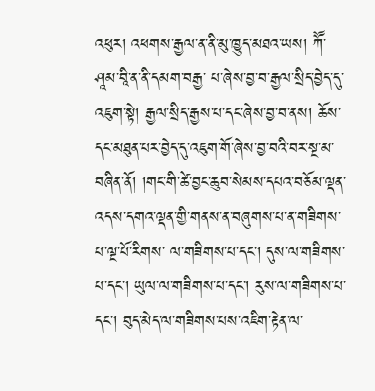འཕུར། འཕགས་རྒྱལ་ན་ནི་མུ་ཁྱུད་མཐའ་ཡས། ཀཽ་ཤཱམ་བཱི་ན་ནི་དམག་བརྒྱ་ པ་ཞེས་བྱ་བ་རྒྱལ་སྲིད་བྱེད་དུ་འཇུག་སྟེ། རྒྱལ་སྲིད་རྒྱས་པ་དང་ཞེས་བྱ་བ་ནས། ཆོས་དང་མཐུན་པར་བྱེད་དུ་འཇུག་གོ་ཞེས་བྱ་བའི་བར་སྔ་མ་བཞིན་ནོ། །གང་གི་ཚེ་བྱང་ཆུབ་སེམས་དཔའ་བཅོམ་ལྡན་འདས་དགའ་ལྡན་གྱི་གནས་ན་བཞུགས་པ་ན་གཟིགས་པ་ལྔ་པོ་རིགས་ ལ་གཟིགས་པ་དང་། དུས་ལ་གཟིགས་པ་དང་། ཡུལ་ལ་གཟིགས་པ་དང་། རུས་ལ་གཟིགས་པ་དང་། བུད་མེད་ལ་གཟིགས་པས་འཇིག་རྟེན་ལ་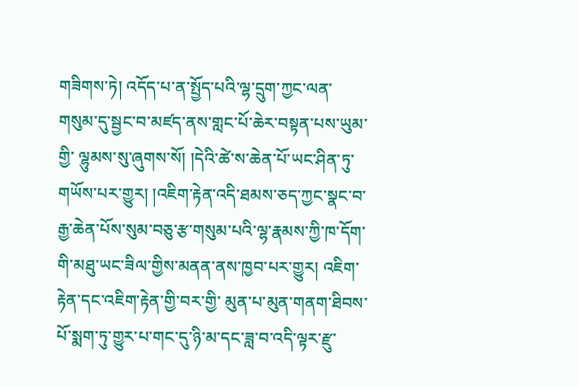གཟིགས་ཏེ། འདོད་པ་ན་སྤྱོད་པའི་ལྷ་དྲུག་ཀྱང་ལན་གསུམ་དུ་སྦྱང་བ་མཛད་ནས་གླང་པོ་ཆེར་བསྟན་པས་ཡུམ་གྱི་ ལྷུམས་སུ་ཞུགས་སོ། །དེའི་ཚེ་ས་ཆེན་པོ་ཡང་ཤིན་ཏུ་གཡོས་པར་གྱུར། །འཇིག་རྟེན་འདི་ཐམས་ཅད་ཀྱང་སྣང་བ་རྒྱ་ཆེན་པོས་སུམ་བཅུ་རྩ་གསུམ་པའི་ལྷ་རྣམས་ཀྱི་ཁ་དོག་གི་མཐུ་ཡང་ཟིལ་གྱིས་མནན་ནས་ཁྱབ་པར་གྱུར། འཇིག་རྟེན་དང་འཇིག་རྟེན་གྱི་བར་གྱི་ མུན་པ་མུན་གནག་ཐིབས་པོ་སྨག་ཏུ་གྱུར་པ་གང་དུ་ཉི་མ་དང་ཟླ་བ་འདི་ལྟར་རྫུ་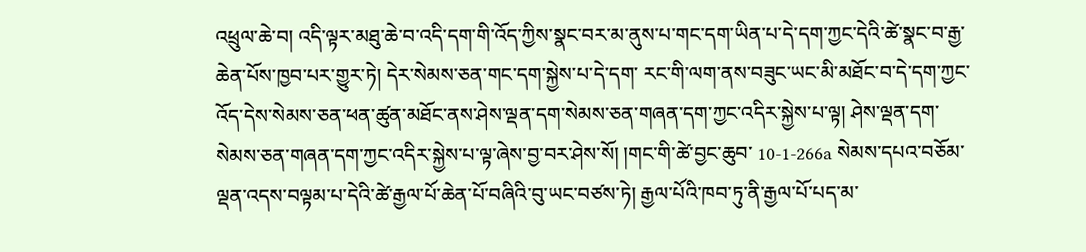འཕྲུལ་ཆེ་བ། འདི་ལྟར་མཐུ་ཆེ་བ་འདི་དག་གི་འོད་ཀྱིས་སྣང་བར་མ་ནུས་པ་གང་དག་ཡིན་པ་དེ་དག་ཀྱང་དེའི་ཚེ་སྣང་བ་རྒྱ་ཆེན་པོས་ཁྱབ་པར་གྱུར་ཏེ། དེར་སེམས་ཅན་གང་དག་སྐྱེས་པ་དེ་དག་ རང་གི་ལག་ནས་བཟུང་ཡང་མི་མཐོང་བ་དེ་དག་ཀྱང་འོད་དེས་སེམས་ཅན་ཕན་ཚུན་མཐོང་ནས་ཤེས་ལྡན་དག་སེམས་ཅན་གཞན་དག་ཀྱང་འདིར་སྐྱེས་པ་ལྟ། ཤེས་ལྡན་དག་སེམས་ཅན་གཞན་དག་ཀྱང་འདིར་སྐྱེས་པ་ལྟ་ཞེས་བྱ་བར་ཤེས་སོ། །གང་གི་ཚེ་བྱང་ཆུབ་ 10-1-266a སེམས་དཔའ་བཅོམ་ལྡན་འདས་བལྟམ་པ་དེའི་ཚེ་རྒྱལ་པོ་ཆེན་པོ་བཞིའི་བུ་ཡང་བཙས་ཏེ། རྒྱལ་པོའི་ཁབ་ཏུ་ནི་རྒྱལ་པོ་པད་མ་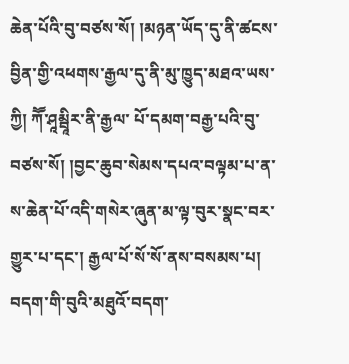ཆེན་པོའི་བུ་བཙས་སོ། །མཉན་ཡོད་དུ་ནི་ཚངས་བྱིན་གྱི་འཕགས་རྒྱལ་དུ་ནི་མུ་ཁྱུད་མཐའ་ཡས་ཀྱི། ཀཽ་ཤཱམྦཱིར་ནི་རྒྱལ་ པོ་དམག་བརྒྱ་པའི་བུ་བཙས་སོ། །བྱང་ཆུབ་སེམས་དཔའ་བལྟམ་པ་ན་ས་ཆེན་པོ་འདི་གསེར་ཞུན་མ་ལྟ་བུར་སྣང་བར་གྱུར་པ་དང་། རྒྱལ་པོ་སོ་སོ་ནས་བསམས་པ། བདག་གི་བུའི་མཐུའོ་བདག་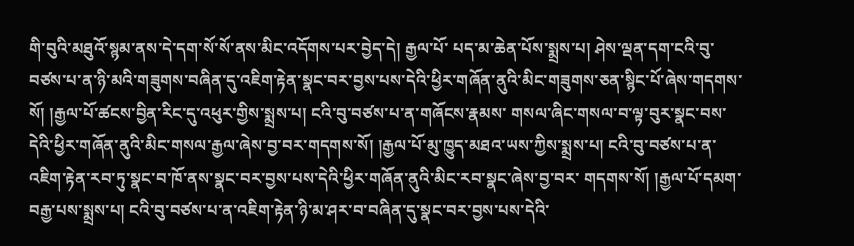གི་བུའི་མཐུའོ་སྙམ་ནས་དེ་དག་སོ་སོ་ནས་མིང་འདོགས་པར་བྱེད་དེ། རྒྱལ་པོ་ པད་མ་ཆེན་པོས་སྨྲས་པ། ཤེས་ལྡན་དག་ངའི་བུ་བཙས་པ་ན་ཉི་མའི་གཟུགས་བཞིན་དུ་འཇིག་རྟེན་སྣང་བར་བྱས་པས་དེའི་ཕྱིར་གཞོན་ནུའི་མིང་གཟུགས་ཅན་སྙིང་པོ་ཞེས་གདགས་སོ། །རྒྱལ་པོ་ཚངས་བྱིན་རིང་དུ་འཕུར་གྱིས་སྨྲས་པ། ངའི་བུ་བཙས་པ་ན་གཞོངས་རྣམས་ གསལ་ཞིང་གསལ་བ་ལྟ་བུར་སྣང་བས་དེའི་ཕྱིར་གཞོན་ནུའི་མིང་གསལ་རྒྱལ་ཞེས་བྱ་བར་གདགས་སོ། །རྒྱལ་པོ་མུ་ཁྱུད་མཐའ་ཡས་ཀྱིས་སྨྲས་པ། ངའི་བུ་བཙས་པ་ན་འཇིག་རྟེན་རབ་ཏུ་སྣང་བ་ཁོ་ནས་སྣང་བར་བྱས་པས་དེའི་ཕྱིར་གཞོན་ནུའི་མིང་རབ་སྣང་ཞེས་བྱ་བར་ གདགས་སོ། །རྒྱལ་པོ་དམག་བརྒྱ་པས་སྨྲས་པ། ངའི་བུ་བཙས་པ་ན་འཇིག་རྟེན་ཉི་མ་ཤར་བ་བཞིན་དུ་སྣང་བར་བྱས་པས་དེའི་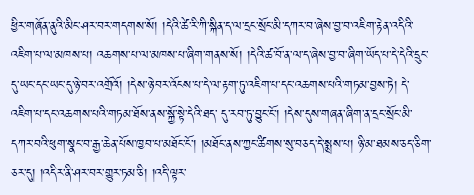ཕྱིར་གཞོན་ནུའི་མིང་ཤར་བར་གདགས་སོ། །དེའི་ཚེ་རི་ཀི་སྐིན་ད་ལ་དྲང་སྲོང་མི་དཀར་བ་ཞེས་བྱ་བ་འཇིག་རྟེན་འདིའི་འཇིག་པ་ལ་མཁས་པ། འཆགས་པ་ལ་མཁས་པ་ཞིག་གནས་སོ། །དེའི་ཚ་བོ་ན་ལ་ད་ཞེས་བྱ་བ་ཞིག་ཡོད་པ་དེ་དེའི་དྲུང་དུ་ཡང་དང་ཡང་དུ་ཉེ་བར་འགྲོའོ། །དེས་ཉེ་བར་འོངས་པ་དེ་ལ་རྟག་ཏུ་འཇིག་པ་དང་འཆགས་པའི་གཏམ་བྱས་ཏེ། དེ་འཇིག་པ་དང་འཆགས་པའི་གཏམ་ཐོས་ནས་སྐྱོ་སྟེ་དེའི་ཐད་ དུ་རབ་ཏུ་བྱུང་ངོ་། །དེས་དུས་གཞན་ཞིག་ན་དྲང་སྲོང་མི་དཀར་བའི་ཕུག་སྣང་བ་རྒྱ་ཆེན་པོས་ཁྱབ་པ་མཐོང་ངོ་། །མཐོང་ནས་ཀྱང་ཚིགས་སུ་བཅད་དེ་སྨྲས་པ། ཉི་མ་ཐམས་ཅད་ཅིག་ཅར་དུ། །འདིར་ནི་ཤར་བར་གྱུར་ཏམ་ཅི། །འདི་ལྟར་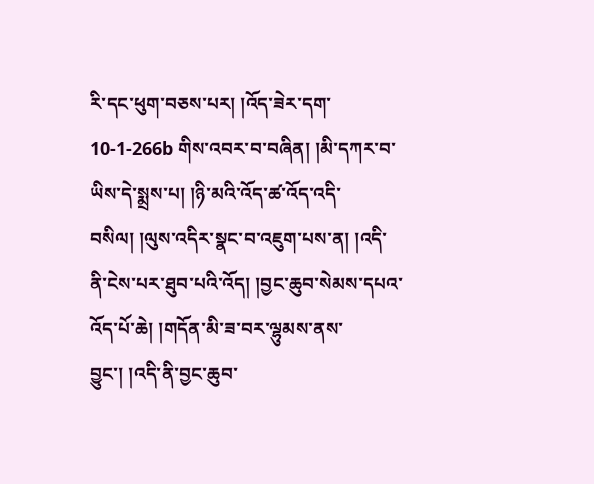རི་དང་ཕུག་བཅས་པར། །འོད་ཟེར་དག་ 10-1-266b གིས་འབར་བ་བཞིན། །མི་དཀར་བ་ཡིས་དེ་སྨྲས་པ། །ཉི་མའི་འོད་ཚ་འོད་འདི་བསིལ། །ལུས་འདིར་སྣང་བ་འཇུག་པས་ན། །འདི་ནི་ངེས་པར་ཐུབ་པའི་འོད། །བྱང་ཆུབ་སེམས་དཔའ་འོད་པོ་ཆེ། །གདོན་མི་ཟ་བར་ལྷུམས་ནས་བྱུང་། །འདི་ནི་བྱང་ཆུབ་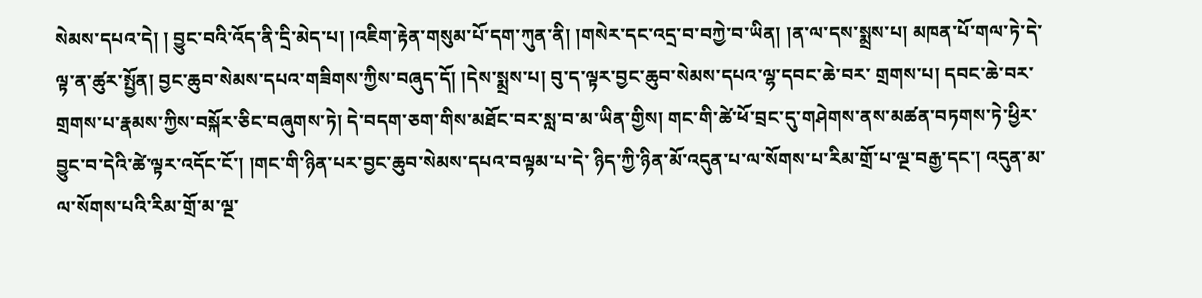སེམས་དཔའ་དེ། ། བྱུང་བའི་འོད་ནི་དྲི་མེད་པ། །འཇིག་རྟེན་གསུམ་པོ་དག་ཀུན་ནི། །གསེར་དང་འདྲ་བ་བཀྱེ་བ་ཡིན། །ན་ལ་དས་སྨྲས་པ། མཁན་པོ་གལ་ཏེ་དེ་ལྟ་ན་ཚུར་སྤྱོན། བྱང་ཆུབ་སེམས་དཔའ་གཟིགས་ཀྱིས་བཞུད་དོ། །དེས་སྨྲས་པ། བུ་ད་ལྟར་བྱང་ཆུབ་སེམས་དཔའ་ལྷ་དབང་ཆེ་བར་ གྲགས་པ། དབང་ཆེ་བར་གྲགས་པ་རྣམས་ཀྱིས་བསྐོར་ཅིང་བཞུགས་ཏེ། དེ་བདག་ཅག་གིས་མཐོང་བར་སླ་བ་མ་ཡིན་གྱིས། གང་གི་ཚེ་ཕོ་བྲང་དུ་གཤེགས་ནས་མཚན་བཏགས་ཏེ་ཕྱིར་བྱུང་བ་དེའི་ཚེ་ལྟར་འདོང་ངོ་། །གང་གི་ཉིན་པར་བྱང་ཆུབ་སེམས་དཔའ་བལྟམ་པ་དེ་ ཉིད་ཀྱི་ཉིན་མོ་འདུན་པ་ལ་སོགས་པ་རིམ་གྲོ་པ་ལྔ་བརྒྱ་དང་། འདུན་མ་ལ་སོགས་པའི་རིམ་གྲོ་མ་ལྔ་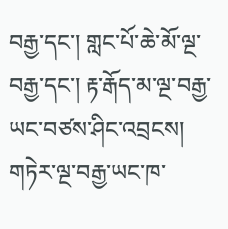བརྒྱ་དང་། གླང་པོ་ཆེ་མོ་ལྔ་བརྒྱ་དང་། རྟ་རྒོད་མ་ལྔ་བརྒྱ་ཡང་བཙས་ཤིང་འབྲངས། གཏེར་ལྔ་བརྒྱ་ཡང་ཁ་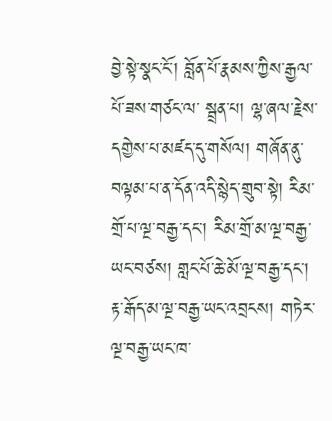བྱེ་སྟེ་སྣང་ངོ་། བློན་པོ་རྣམས་ཀྱིས་རྒྱལ་པོ་ཟས་གཙང་ལ་ སྦྲན་པ། ལྷ་ཞལ་རྗེས་དགྱེས་པ་མཛད་དུ་གསོལ། གཞོན་ནུ་བལྟམ་པ་ན་དོན་འདི་སྙེད་གྲུབ་སྟེ། རིམ་གྲོ་པ་ལྔ་བརྒྱ་དང་། རིམ་གྲོ་མ་ལྔ་བརྒྱ་ཡང་བཙས། གླང་པོ་ཆེ་མོ་ལྔ་བརྒྱ་དང་། རྟ་རྒོད་མ་ལྔ་བརྒྱ་ཡང་འབྲངས། གཏེར་ལྔ་བརྒྱ་ཡང་ཁ་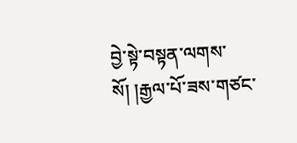བྱེ་སྟེ་བསྟན་ལགས་ སོ། །རྒྱལ་པོ་ཟས་གཙང་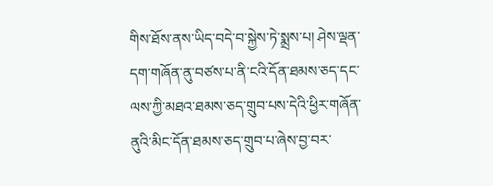གིས་ཐོས་ནས་ཡིད་བདེ་བ་སྐྱེས་ཏེ་སྨྲས་པ། ཤེས་ལྡན་དག་གཞོན་ནུ་བཙས་པ་ནི་ངའི་དོན་ཐམས་ཅད་དང་ལས་ཀྱི་མཐའ་ཐམས་ཅད་གྲུབ་པས་དེའི་ཕྱིར་གཞོན་ནུའི་མིང་དོན་ཐམས་ཅད་གྲུབ་པ་ཞེས་བྱ་བར་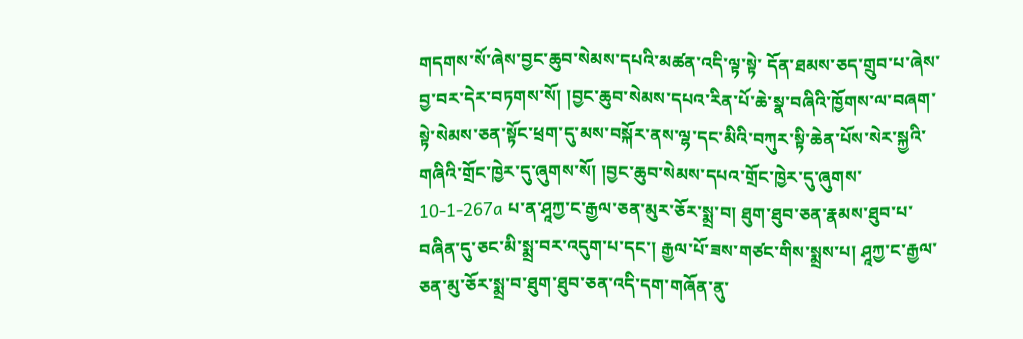གདགས་སོ་ཞེས་བྱང་ཆུབ་སེམས་དཔའི་མཚན་འདི་ལྟ་སྟེ་ དོན་ཐམས་ཅད་གྲུབ་པ་ཞེས་བྱ་བར་དེར་བཏགས་སོ། །བྱང་ཆུབ་སེམས་དཔའ་རིན་པོ་ཆེ་སྣ་བཞིའི་ཁྱོགས་ལ་བཞག་སྟེ་སེམས་ཅན་སྟོང་ཕྲག་དུ་མས་བསྐོར་ནས་ལྷ་དང་མིའི་བཀུར་སྟི་ཆེན་པོས་སེར་སྐྱའི་གཞིའི་གྲོང་ཁྱེར་དུ་ཞུགས་སོ། །བྱང་ཆུབ་སེམས་དཔའ་གྲོང་ཁྱེར་དུ་ཞུགས་ 10-1-267a པ་ན་ཤཱཀྱ་ང་རྒྱལ་ཅན་མུར་ཅོར་སྨྲ་བ། ཐུག་ཐུབ་ཅན་རྣམས་ཐུབ་པ་བཞིན་དུ་ཅང་མི་སྨྲ་བར་འདུག་པ་དང་། རྒྱལ་པོ་ཟས་གཙང་གིས་སྨྲས་པ། ཤཱཀྱ་ང་རྒྱལ་ཅན་མུ་ཅོར་སྨྲ་བ་ཐུག་ཐུབ་ཅན་འདི་དག་གཞོན་ནུ་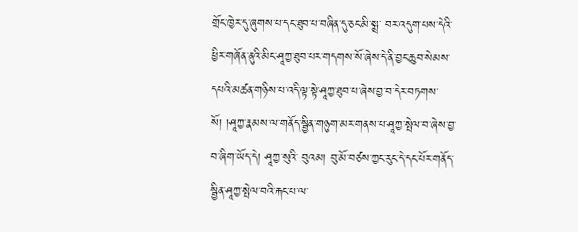གྲོང་ཁྱེར་དུ་ཞུགས་པ་དང་ཐུབ་པ་བཞིན་དུ་ཅང་མི་སྨྲ་ བར་འདུག་པས་དེའི་ཕྱིར་གཞོན་ནུའི་མིང་ཤཱཀྱ་ཐུབ་པར་གདགས་སོ་ཞེས་དེ་ནི་བྱང་ཆུབ་སེམས་དཔའི་མཚན་གཉིས་པ་འདི་ལྟ་སྟེ་ཤཱཀྱ་ཐུབ་པ་ཞེས་བྱ་བ་དེར་བཏགས་སོ། །ཤཱཀྱ་རྣམས་ལ་གནོད་སྦྱིན་གཉུག་མར་གནས་པ་ཤཱཀྱ་སྤེལ་བ་ཞེས་བྱ་བ་ཞིག་ཡོད་དེ། ཤཱཀྱ་སུའི་ བུའམ། བུ་མོ་བཙས་ཀྱང་རུང་དེ་དང་པོར་གནོད་སྦྱིན་ཤཱཀྱ་སྤེལ་བའི་རྐང་པ་ལ་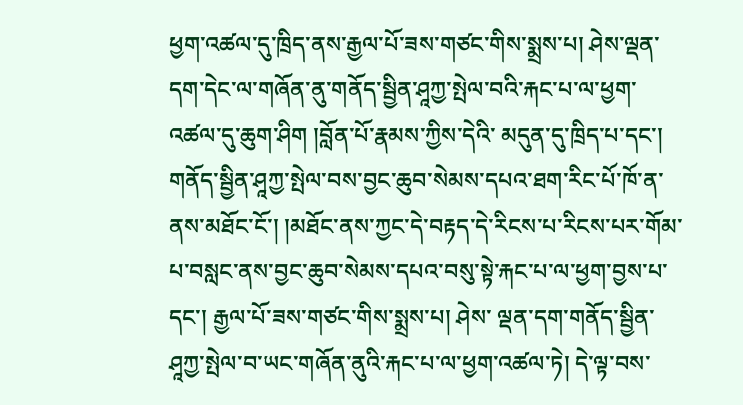ཕྱག་འཚལ་དུ་ཁྲིད་ནས་རྒྱལ་པོ་ཟས་གཙང་གིས་སྨྲས་པ། ཤེས་ལྡན་དག་དེང་ལ་གཞོན་ནུ་གནོད་སྦྱིན་ཤཱཀྱ་སྤེལ་བའི་རྐང་པ་ལ་ཕྱག་འཚལ་དུ་ཆུག་ཤིག །བློན་པོ་རྣམས་ཀྱིས་དེའི་ མདུན་དུ་ཁྲིད་པ་དང་། གནོད་སྦྱིན་ཤཱཀྱ་སྤེལ་བས་བྱང་ཆུབ་སེམས་དཔའ་ཐག་རིང་པོ་ཁོ་ན་ནས་མཐོང་ངོ་། །མཐོང་ནས་ཀྱང་དེ་བརྟད་དེ་རིངས་པ་རིངས་པར་གོམ་པ་བསླང་ནས་བྱང་ཆུབ་སེམས་དཔའ་བསུ་སྟེ་རྐང་པ་ལ་ཕྱག་བྱས་པ་དང་། རྒྱལ་པོ་ཟས་གཙང་གིས་སྨྲས་པ། ཤེས་ ལྡན་དག་གནོད་སྦྱིན་ཤཱཀྱ་སྤེལ་བ་ཡང་གཞོན་ནུའི་རྐང་པ་ལ་ཕྱག་འཚལ་ཏེ། དེ་ལྟ་བས་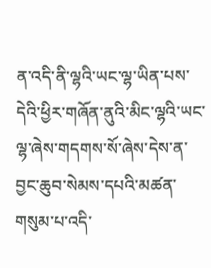ན་འདི་ནི་ལྷའི་ཡང་ལྷ་ཡིན་པས་དེའི་ཕྱིར་གཞོན་ནུའི་མིང་ལྷའི་ཡང་ལྷ་ཞེས་གདགས་སོ་ཞེས་དེས་ན་བྱང་ཆུབ་སེམས་དཔའི་མཚན་གསུམ་པ་འདི་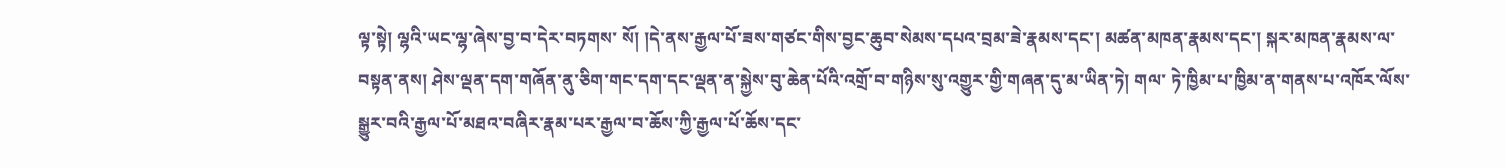ལྟ་སྟེ། ལྷའི་ཡང་ལྷ་ཞེས་བྱ་བ་དེར་བཏགས་ སོ། །དེ་ནས་རྒྱལ་པོ་ཟས་གཙང་གིས་བྱང་ཆུབ་སེམས་དཔའ་བྲམ་ཟེ་རྣམས་དང་། མཚན་མཁན་རྣམས་དང་། སྐར་མཁན་རྣམས་ལ་བསྟན་ནས། ཤེས་ལྡན་དག་གཞོན་ནུ་ཅིག་གང་དག་དང་ལྡན་ན་སྐྱེས་བུ་ཆེན་པོའི་འགྲོ་བ་གཉིས་སུ་འགྱུར་གྱི་གཞན་དུ་མ་ཡིན་ཏེ། གལ་ ཏེ་ཁྱིམ་པ་ཁྱིམ་ན་གནས་པ་འཁོར་ལོས་སྒྱུར་བའི་རྒྱལ་པོ་མཐའ་བཞིར་རྣམ་པར་རྒྱལ་བ་ཆོས་ཀྱི་རྒྱལ་པོ་ཆོས་དང་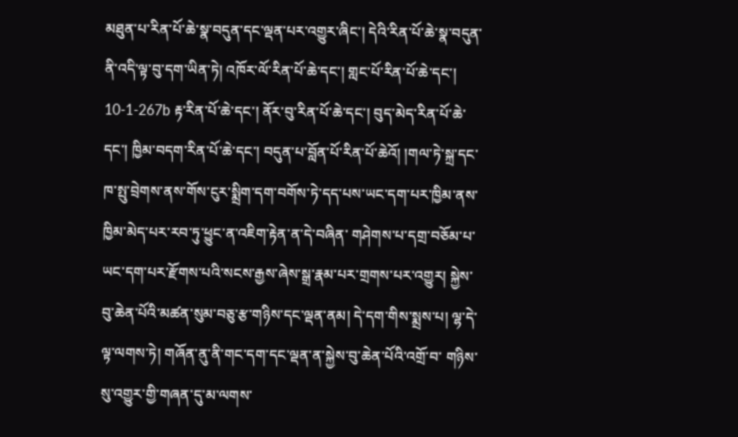མཐུན་པ་རིན་པོ་ཆེ་སྣ་བདུན་དང་ལྡན་པར་འགྱུར་ཞིང་། དེའི་རིན་པོ་ཆེ་སྣ་བདུན་ནི་འདི་ལྟ་བུ་དག་ཡིན་ཏེ། འཁོར་ལོ་རིན་པོ་ཆེ་དང་། གླང་པོ་རིན་པོ་ཆེ་དང་། 10-1-267b རྟ་རིན་པོ་ཆེ་དང་། ནོར་བུ་རིན་པོ་ཆེ་དང་། བུད་མེད་རིན་པོ་ཆེ་དང་། ཁྱིམ་བདག་རིན་པོ་ཆེ་དང་། བདུན་པ་བློན་པོ་རིན་པོ་ཆེའོ། །གལ་ཏེ་སྐྲ་དང་ཁ་སྤུ་བྲེགས་ནས་གོས་ངུར་སྨྲིག་དག་བགོས་ཏེ་དད་པས་ཡང་དག་པར་ཁྱིམ་ནས་ཁྱིམ་མེད་པར་རབ་ཏུ་ཕྱུང་ན་འཇིག་རྟེན་ན་དེ་བཞིན་ གཤེགས་པ་དགྲ་བཅོམ་པ་ཡང་དག་པར་རྫོགས་པའི་སངས་རྒྱས་ཞེས་སྒྲ་རྣམ་པར་གྲགས་པར་འགྱུར། སྐྱེས་བུ་ཆེན་པོའི་མཚན་སུམ་བཅུ་རྩ་གཉིས་དང་ལྡན་ནམ། དེ་དག་གིས་སྨྲས་པ། ལྷ་དེ་ལྟ་ལགས་ཏེ། གཞོན་ནུ་ནི་གང་དག་དང་ལྡན་ན་སྐྱེས་བུ་ཆེན་པོའི་འགྲོ་བ་ གཉིས་སུ་འགྱུར་གྱི་གཞན་དུ་མ་ལགས་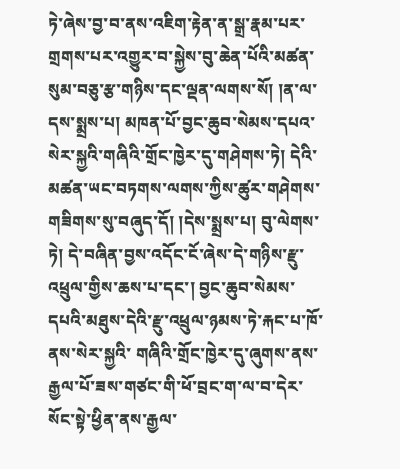ཏེ་ཞེས་བྱ་བ་ནས་འཇིག་རྟེན་ན་སྒྲ་རྣམ་པར་གྲགས་པར་འགྱུར་བ་སྐྱེས་བུ་ཆེན་པོའི་མཚན་སུམ་བཅུ་རྩ་གཉིས་དང་ལྡན་ལགས་སོ། །ན་ལ་དས་སྨྲས་པ། མཁན་པོ་བྱང་ཆུབ་སེམས་དཔའ་སེར་སྐྱའི་གཞིའི་གྲོང་ཁྱེར་དུ་གཤེགས་ཏེ། དེའི་མཚན་ཡང་བཏགས་ལགས་ཀྱིས་ཚུར་གཤེགས་གཟིགས་སུ་བཞུད་དོ། །དེས་སྨྲས་པ། བུ་ལེགས་ཏེ། དེ་བཞིན་བྱས་འདོང་ངོ་ཞེས་དེ་གཉིས་རྫུ་འཕྲུལ་གྱིས་ཆས་པ་དང་། བྱང་ཆུབ་སེམས་དཔའི་མཐུས་དེའི་རྫུ་འཕྲུལ་ཉམས་ཏེ་རྐང་པ་ཁོ་ནས་སེར་སྐྱའི་ གཞིའི་གྲོང་ཁྱེར་དུ་ཞུགས་ནས་རྒྱལ་པོ་ཟས་གཙང་གི་ཕོ་བྲང་ག་ལ་བ་དེར་སོང་སྟེ་ཕྱིན་ནས་རྒྱལ་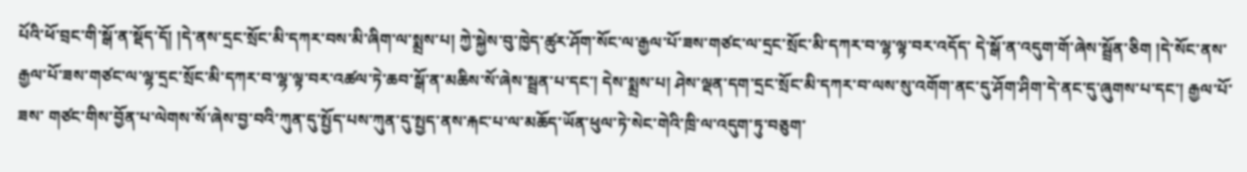པོའི་ཕོ་བྲང་གི་སྒོ་ན་སྡོད་དོ། །དེ་ནས་དྲང་སྲོང་མི་དཀར་བས་མི་ཞིག་ལ་སྨྲས་པ། ཀྱེ་སྐྱེས་བུ་ཁྱེད་ཚུར་ཤོག་སོང་ལ་རྒྱལ་པོ་ཟས་གཙང་ལ་དྲང་སྲོང་མི་དཀར་བ་ལྷ་ལྟ་བར་འདོད་ དེ་སྒོ་ན་འདུག་གོ་ཞེས་སྦྲོན་ཅིག །དེ་སོང་ནས་རྒྱལ་པོ་ཟས་གཙང་ལ་ལྷ་དྲང་སྲོང་མི་དཀར་བ་ལྷ་ལྟ་བར་འཚལ་ཏེ་ཆབ་སྒོ་ན་མཆིས་སོ་ཞེས་སྦྲན་པ་དང་། དེས་སྨྲས་པ། ཤེས་ལྡན་དག་དྲང་སྲོང་མི་དཀར་བ་ལས་སུ་འགོག་ནང་དུ་ཤོག་ཤིག་དེ་ནང་དུ་ཞུགས་པ་དང་། རྒྱལ་པོ་ཟས་ གཙང་གིས་བྱོན་པ་ལེགས་སོ་ཞེས་བྱ་བའི་ཀུན་དུ་སྤྱོད་པས་ཀུན་དུ་སྤྱད་ནས་རྐང་པ་ལ་མཆོད་ཡོན་ཕུལ་ཏེ་སེང་གེའི་ཁྲི་ལ་འདུག་ཏུ་བཅུག་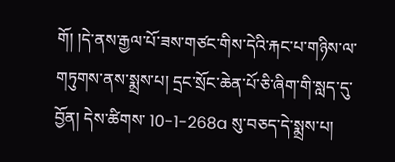གོ། །དེ་ནས་རྒྱལ་པོ་ཟས་གཙང་གིས་དེའི་རྐང་པ་གཉིས་ལ་གཏུགས་ནས་སྨྲས་པ། དྲང་སྲོང་ཆེན་པོ་ཅི་ཞིག་གི་སླད་དུ་བྱོན། དེས་ཚིགས་ 10-1-268a སུ་བཅད་དེ་སྨྲས་པ།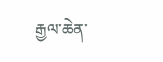རྒྱལ་ཆེན་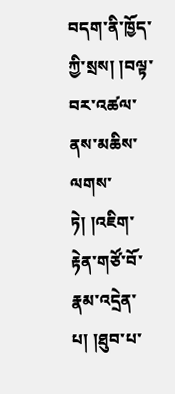བདག་ནི་ཁྱོད་ཀྱི་སྲས། །བལྟ་བར་འཚལ་ནས་མཆིས་ལགས་ཏེ། །འཇིག་རྟེན་གཙོ་བོ་རྣམ་འདྲེན་པ། །ཐུབ་པ་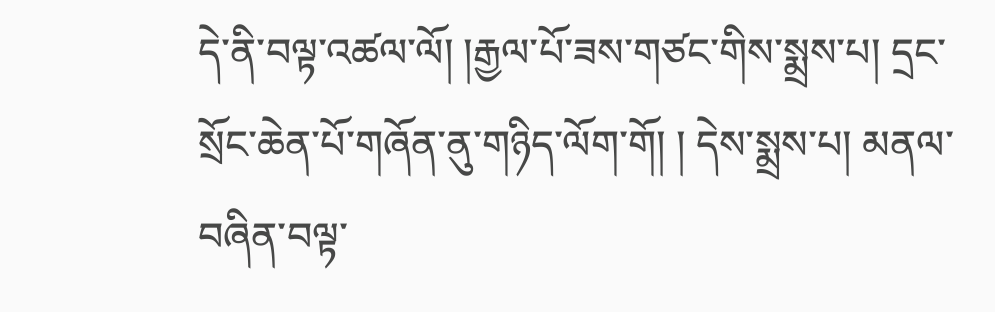དེ་ནི་བལྟ་འཚལ་ལོ། །རྒྱལ་པོ་ཟས་གཙང་གིས་སྨྲས་པ། དྲང་སྲོང་ཆེན་པོ་གཞོན་ནུ་གཉིད་ལོག་གོ། ། དེས་སྨྲས་པ། མནལ་བཞིན་བལྟ་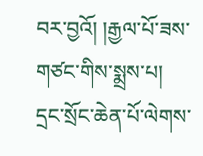བར་བྱའོ། །རྒྱལ་པོ་ཟས་གཙང་གིས་སྨྲས་པ། དྲང་སྲོང་ཆེན་པོ་ལེགས་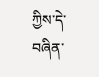ཀྱིས་དེ་བཞིན་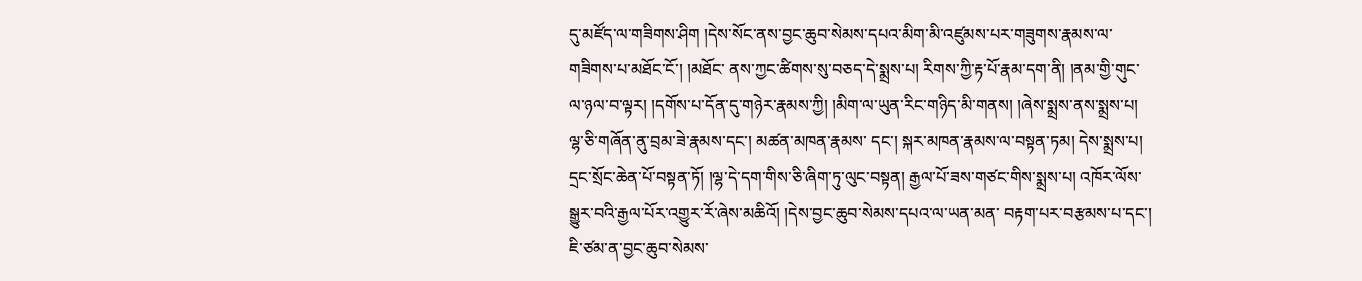དུ་མཛོད་ལ་གཟིགས་ཤིག །དེས་སོང་ནས་བྱང་ཆུབ་སེམས་དཔའ་མིག་མི་འཛུམས་པར་གཟུགས་རྣམས་ལ་གཟིགས་པ་མཐོང་ངོ་། །མཐོང་ ནས་ཀྱང་ཚིགས་སུ་བཅད་དེ་སྨྲས་པ། རིགས་ཀྱི་རྟ་པོ་རྣམ་དག་ནི། །ནམ་གྱི་གུང་ལ་ཉལ་བ་ལྟར། །དགོས་པ་དོན་དུ་གཉེར་རྣམས་ཀྱི། །མིག་ལ་ཡུན་རིང་གཉིད་མི་གནས། །ཞེས་སྨྲས་ནས་སྨྲས་པ། ལྷ་ཅི་གཞོན་ནུ་བྲམ་ཟེ་རྣམས་དང་། མཚན་མཁན་རྣམས་ དང་། སྐར་མཁན་རྣམས་ལ་བསྟན་ཏམ། དེས་སྨྲས་པ། དྲང་སྲོང་ཆེན་པོ་བསྟན་ཏོ། །ལྷ་དེ་དག་གིས་ཅི་ཞིག་ཏུ་ལུང་བསྟན། རྒྱལ་པོ་ཟས་གཙང་གིས་སྨྲས་པ། འཁོར་ལོས་སྒྱུར་བའི་རྒྱལ་པོར་འགྱུར་རོ་ཞེས་མཆིའོ། །དེས་བྱང་ཆུབ་སེམས་དཔའ་ལ་ཡན་མན་ བརྟག་པར་བརྩམས་པ་དང་། ཇི་ཙམ་ན་བྱང་ཆུབ་སེམས་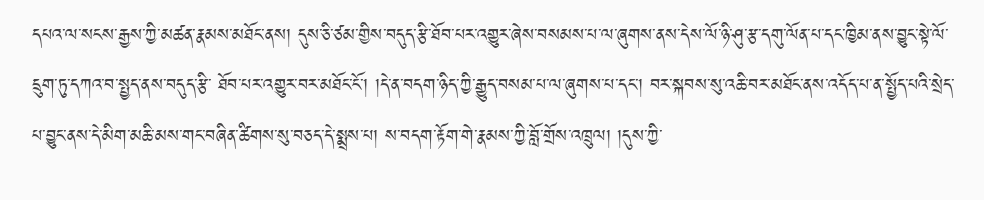དཔའ་ལ་སངས་རྒྱས་ཀྱི་མཚན་རྣམས་མཐོང་ནས། དུས་ཅི་ཙམ་གྱིས་བདུད་རྩི་ཐོབ་པར་འགྱུར་ཞེས་བསམས་པ་ལ་ཞུགས་ནས་དེས་ལོ་ཉི་ཤུ་རྩ་དགུ་ལོན་པ་དང་ཁྱིམ་ནས་བྱུང་སྟེ་ལོ་དྲུག་ཏུ་དཀའ་བ་སྤྱད་ནས་བདུད་རྩི་ ཐོབ་པར་འགྱུར་བར་མཐོང་ངོ་། །དེ་ན་བདག་ཉིད་ཀྱི་རྒྱུད་བསམ་པ་ལ་ཞུགས་པ་དང་། བར་སྐབས་སུ་འཆི་བར་མཐོང་ནས་འདོད་པ་ན་སྤྱོད་པའི་སྲེད་པ་བྱུང་ནས་དེ་མིག་མཆི་མས་གང་བཞིན་ཚིགས་སུ་བཅད་དེ་སྨྲས་པ། ས་བདག་རྟོག་གེ་རྣམས་ཀྱི་བློ་གྲོས་འཁྲུལ། །དུས་ཀྱི་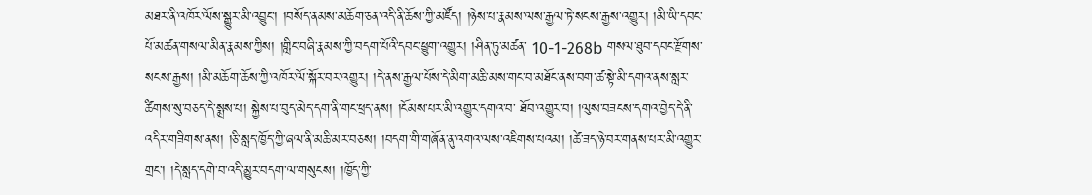མཐར་ནི་འཁོར་ལོས་སྒྱུར་མི་འབྱུང་། །བསོད་ནམས་མཆོག་ཅན་འདི་ནི་ཆོས་ཀྱི་མཛོད། །ཉེས་པ་རྣམས་ལས་རྒྱལ་ཏེ་སངས་རྒྱས་འགྱུར། །མི་ཡི་དབང་པོ་མཚན་གསལ་མིན་རྣམས་ཀྱིས། །གླིང་བཞི་རྣམས་ཀྱི་བདག་པོའི་དབང་ཕྱུག་འགྱུར། །ཤིན་ཏུ་མཚན་ 10-1-268b གསལ་ཐུབ་དབང་རྫོགས་སངས་རྒྱས། །མི་མཆོག་ཆོས་ཀྱི་འཁོར་ལོ་སྐོར་བར་འགྱུར། །དེ་ནས་རྒྱལ་པོས་དེ་མིག་མཆི་མས་གང་བ་མཐོང་ནས་བག་ཚ་སྟེ་མི་དགའ་ནས་སླར་ཚིགས་སུ་བཅད་དེ་སྨྲས་པ། སྐྱེས་པ་བུད་མེད་དག་ནི་གང་ཕྲད་ནས། །ངོམས་པར་མི་འགྱུར་དགའ་བ་ ཐོབ་འགྱུར་བ། །ལུས་བཟངས་དགའ་བྱེད་དེ་ནི་འདིར་གཟིགས་ནས། །ཅི་སླད་ཁྱོད་ཀྱི་ཞལ་ནི་མཆི་མར་བཅས། །བདག་གི་གཞོན་ནུ་འགའ་ལས་འཇིགས་པའམ། །ཚེ་ཟད་ཉེ་བར་གནས་པར་མི་འགྱུར་གྲང་། །དེ་སླད་དགེ་བ་འདི་མྱུར་བདག་ལ་གསུངས། །ཁྱོད་ཀྱི་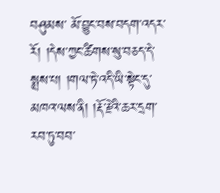བཤུམས་ མོ་བྱུང་བས་བདག་འདར་རོ། །དེས་ཀྱང་ཚིགས་སུ་བཅད་དེ་སྨྲས་པ། །གལ་ཏེ་འདི་ཡི་སྟེང་དུ་མཁའ་ལས་ནི། །རྡོ་རྗེའི་ཆར་དྲག་རབ་ཏུ་བབ་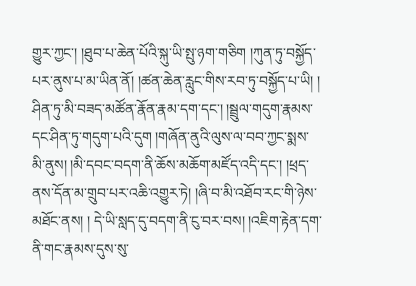གྱུར་ཀྱང་། །ཐུབ་པ་ཆེན་པོའི་སྐུ་ཡི་སྤུ་ཉག་གཅིག །ཀུན་ཏུ་བསྐྱོད་པར་ནུས་པ་མ་ཡིན་ནོ། །ཚན་ཆེན་རླུང་གིས་རབ་ཏུ་བསྐྱོད་པ་ཡི། ། ཤིན་ཏུ་མི་བཟད་མཚོན་རྣོན་རྣམ་དག་དང་། །སྦྲུལ་གདུག་རྣམས་དང་ཤིན་ཏུ་གདུག་པའི་དུག །གཞོན་ནུའི་ལུས་ལ་བབ་ཀྱང་སྨས་མི་ནུས། །མི་དབང་བདག་ནི་ཆོས་མཆོག་མཛོད་འདི་དང་། །ཕྲད་ནས་དོན་མ་གྲུབ་པར་འཆི་འགྱུར་ཏེ། །ཞི་བ་མི་འཐོབ་རང་གི་ཉེས་མཐོང་ནས། ། དེ་ཡི་སླད་དུ་བདག་ནི་ངུ་བར་བས། །འཇིག་རྟེན་དག་ནི་གང་རྣམས་དུས་སུ་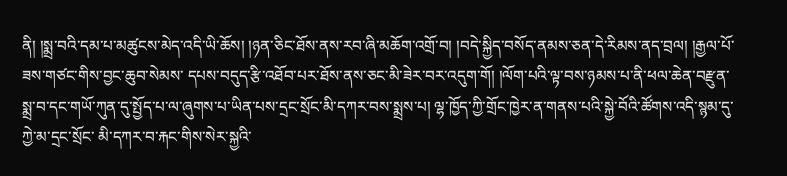ནི། །སྨྲ་བའི་དམ་པ་མཚུངས་མེད་འདི་ཡི་ཆོས། །ཉན་ཅིང་ཐོས་ནས་རབ་ཞི་མཆོག་འགྲོ་བ། །བདེ་སྐྱིད་བསོད་ནམས་ཅན་དེ་རིམས་ནད་བྲལ། །རྒྱལ་པོ་ཟས་གཙང་གིས་བྱང་ཆུབ་སེམས་ དཔས་བདུད་རྩི་འཐོབ་པར་ཐོས་ནས་ཅང་མི་ཟེར་བར་འདུག་གོ། །ལོག་པའི་ལྟ་བས་ཉམས་པ་ནི་ཕལ་ཆེན་བརྫུན་སྨྲ་བ་དང་གཡོ་ཀུན་དུ་སྤྱོད་པ་ལ་ཞུགས་པ་ཡིན་པས་དྲང་སྲོང་མི་དཀར་བས་སྨྲས་པ། ལྷ་ཁྱོད་ཀྱི་གྲོང་ཁྱེར་ན་གནས་པའི་སྐྱེ་བོའི་ཚོགས་འདི་སྙམ་དུ་ཀྱེ་མ་དྲང་སྲོང་ མི་དཀར་བ་རྐང་གིས་སེར་སྐྱའི་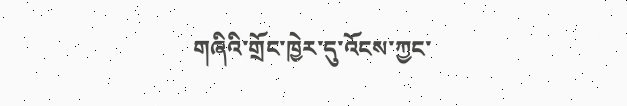གཞིའི་གྲོང་ཁྱེར་དུ་འོངས་ཀྱང་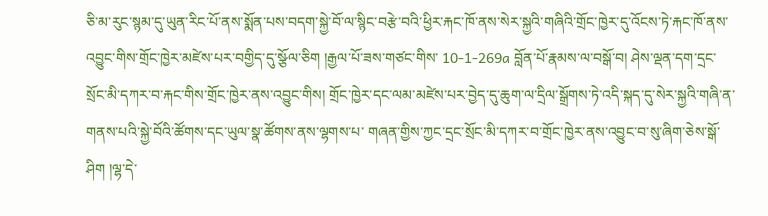ཅི་མ་རུང་སྙམ་དུ་ཡུན་རིང་པོ་ནས་སྨོན་པས་བདག་སྐྱེ་བོ་ལ་སྙིང་བརྩེ་བའི་ཕྱིར་རྐང་ཁོ་ནས་སེར་སྐྱའི་གཞིའི་གྲོང་ཁྱེར་དུ་འོངས་ཏེ་རྐང་ཁོ་ནས་འབྱུང་གིས་གྲོང་ཁྱེར་མཛེས་པར་བགྱིད་དུ་སྩོལ་ཅིག །རྒྱལ་པོ་ཟས་གཙང་གིས་ 10-1-269a བློན་པོ་རྣམས་ལ་བསྒོ་བ། ཤེས་ལྡན་དག་དྲང་སྲོང་མི་དཀར་བ་རྐང་གིས་གྲོང་ཁྱེར་ནས་འབྱུང་གིས། གྲོང་ཁྱེར་དང་ལམ་མཛེས་པར་བྱེད་དུ་ཆུག་ལ་དྲིལ་སྒྲོགས་ཏེ་འདི་སྐད་དུ་སེར་སྐྱའི་གཞི་ན་གནས་པའི་སྐྱེ་བོའི་ཚོགས་དང་ཡུལ་སྣ་ཚོགས་ནས་ལྷགས་པ་ གཞན་གྱིས་ཀྱང་དྲང་སྲོང་མི་དཀར་བ་གྲོང་ཁྱེར་ནས་འབྱུང་བ་སུ་ཞིག་ཅེས་སྒོ་ཤིག །ལྷ་དེ་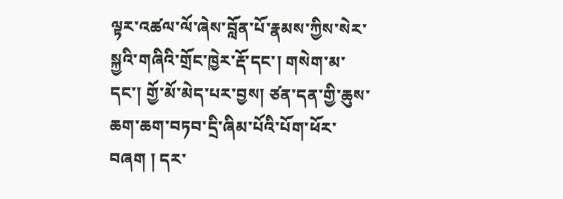ལྟར་འཚལ་ལོ་ཞེས་བློན་པོ་རྣམས་ཀྱིས་སེར་སྐྱའི་གཞིའི་གྲོང་ཁྱེར་རྡོ་དང་། གསེག་མ་དང་། གྱོ་མོ་མེད་པར་བྱས། ཙན་དན་གྱི་ཆུས་ཆག་ཆག་བཏབ་དྲི་ཞིམ་པོའི་པོག་ཕོར་བཞག ། དར་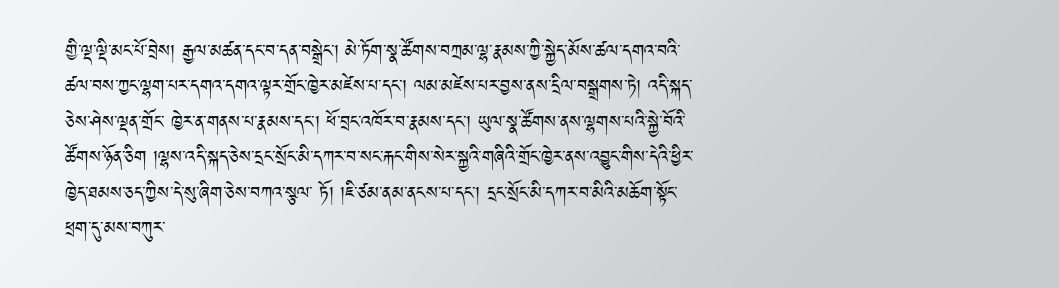གྱི་ལྡ་ལྡི་མང་པོ་བྲེས། རྒྱལ་མཚན་དང་བ་དན་བསྒྲེང་། མེ་ཏོག་སྣ་ཚོགས་བཀྲམ་ལྷ་རྣམས་ཀྱི་སྐྱེད་མོས་ཚལ་དགའ་བའི་ཚལ་བས་ཀྱང་ལྷག་པར་དགའ་དགའ་ལྟར་གྲོང་ཁྱེར་མཛེས་པ་དང་། ལམ་མཛེས་པར་བྱས་ནས་དྲིལ་བསྒྲགས་ཏེ། འདི་སྐད་ཅེས་ཤེས་ལྡན་གྲོང་ ཁྱེར་ན་གནས་པ་རྣམས་དང་། ཕོ་བྲང་འཁོར་བ་རྣམས་དང་། ཡུལ་སྣ་ཚོགས་ནས་ལྷགས་པའི་སྐྱེ་བོའི་ཚོགས་ཉོན་ཅིག །ལྷས་འདི་སྐད་ཅེས་དྲང་སྲོང་མི་དཀར་བ་སང་རྐང་གིས་སེར་སྐྱའི་གཞིའི་གྲོང་ཁྱེར་ནས་འབྱུང་གིས་དེའི་ཕྱིར་ཁྱེད་ཐམས་ཅད་ཀྱིས་དེ་སུ་ཞིག་ཅེས་བཀའ་སྩལ་ ཏོ། །ཇི་ཙམ་ནམ་ནངས་པ་དང་། དྲང་སྲོང་མི་དཀར་བ་མིའི་མཆོག་སྟོང་ཕྲག་དུ་མས་བཀུར་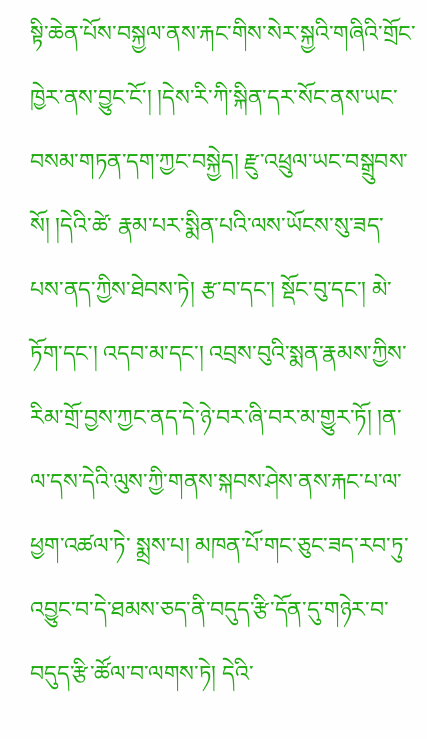སྟི་ཆེན་པོས་བསྐྱལ་ནས་རྐང་གིས་སེར་སྐྱའི་གཞིའི་གྲོང་ཁྱེར་ནས་བྱུང་ངོ་། །དེས་རི་ཀི་སྐིན་དར་སོང་ནས་ཡང་བསམ་གཏན་དག་ཀྱང་བསྐྱེད། རྫུ་འཕྲུལ་ཡང་བསྒྲུབས་སོ། །དེའི་ཚེ་ རྣམ་པར་སྨིན་པའི་ལས་ཡོངས་སུ་ཟད་པས་ནད་ཀྱིས་ཐེབས་ཏེ། རྩ་བ་དང་། སྡོང་བུ་དང་། མེ་ཏོག་དང་། འདབ་མ་དང་། འབྲས་བུའི་སྨན་རྣམས་ཀྱིས་རིམ་གྲོ་བྱས་ཀྱང་ནད་དེ་ཉེ་བར་ཞི་བར་མ་གྱུར་ཏོ། །ན་ལ་དས་དེའི་ལུས་ཀྱི་གནས་སྐབས་ཤེས་ནས་རྐང་པ་ལ་ཕྱག་འཚལ་ཏེ་ སྨྲས་པ། མཁན་པོ་གང་ཅུང་ཟད་རབ་ཏུ་འབྱུང་བ་དེ་ཐམས་ཅད་ནི་བདུད་རྩི་དོན་དུ་གཉེར་བ་བདུད་རྩི་ཚོལ་བ་ལགས་ཏེ། དེའི་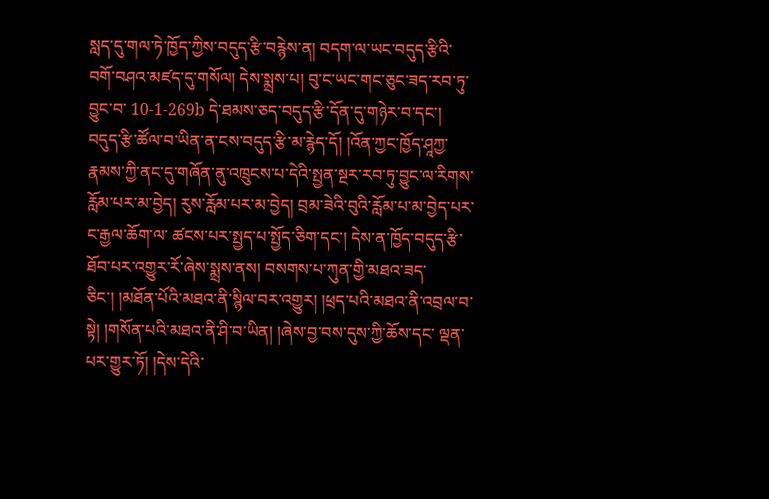སླད་དུ་གལ་ཏེ་ཁྱོད་ཀྱིས་བདུད་རྩི་བརྙེས་ན། བདག་ལ་ཡང་བདུད་རྩིའི་བགོ་བཤའ་མཛད་དུ་གསོལ། དེས་སྨྲས་པ། བུ་ང་ཡང་གང་ཅུང་ཟད་རབ་ཏུ་བྱུང་བ་ 10-1-269b དེ་ཐམས་ཅད་བདུད་རྩི་དོན་དུ་གཉེར་བ་དང་། བདུད་རྩི་ཚོལ་བ་ཡིན་ན་ངས་བདུད་རྩི་མ་རྙེད་དོ། །འོན་ཀྱང་ཁྱོད་ཤཱཀྱ་རྣམས་ཀྱི་ནང་དུ་གཞོན་ནུ་འཁྲུངས་པ་དེའི་སྤྱན་སྔར་རབ་ཏུ་བྱུང་ལ་རིགས་རློམ་པར་མ་བྱེད། རུས་རློམ་པར་མ་བྱེད། བྲམ་ཟེའི་བུའི་རློམ་པ་མ་བྱེད་པར་ང་རྒྱལ་ཆོག་ལ་ ཚངས་པར་སྤྱད་པ་སྤྱོད་ཅིག་དང་། དེས་ན་ཁྱོད་བདུད་རྩི་ཐོབ་པར་འགྱུར་རོ་ཞེས་སྨྲས་ནས། བསགས་པ་ཀུན་གྱི་མཐའ་ཟད་ཅིང་། །མཐོན་པོའི་མཐའ་ནི་སྙིལ་བར་འགྱུར། །ཕྲད་པའི་མཐའ་ནི་འབྲལ་བ་སྟེ། །གསོན་པའི་མཐའ་ནི་ཤི་བ་ཡིན། །ཞེས་བྱ་བས་དུས་ཀྱི་ཆོས་དང་ ལྡན་པར་གྱུར་ཏོ། །དེས་དེའི་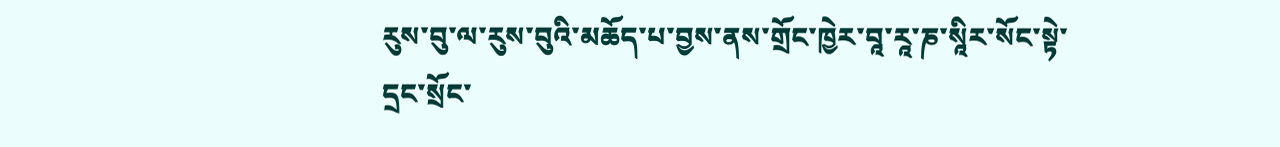རུས་བུ་ལ་རུས་བུའི་མཆོད་པ་བྱས་ནས་གྲོང་ཁྱེར་བཱ་རཱ་ཎ་སཱིར་སོང་སྟེ་དྲང་སྲོང་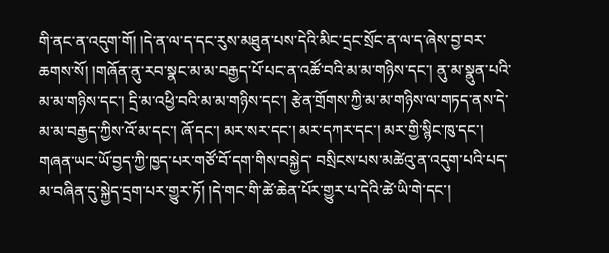གི་ནང་ན་འདུག་གོ། །དེ་ན་ལ་ད་དང་རུས་མཐུན་པས་དེའི་མིང་དྲང་སྲོང་ན་ལ་ད་ཞེས་བྱ་བར་ཆགས་སོ། །གཞོན་ནུ་རབ་སྣང་མ་མ་བརྒྱད་པོ་པང་ན་འཚོ་བའི་མ་མ་གཉིས་དང་། ནུ་མ་སྣུན་པའི་མ་མ་གཉིས་དང་། དྲི་མ་འཕྱི་བའི་མ་མ་གཉིས་དང་། རྩེན་གྲོགས་ཀྱི་མ་མ་གཉིས་ལ་གཏད་ནས་དེ་མ་མ་བརྒྱད་ཀྱིས་འོ་མ་དང་། ཞོ་དང་། མར་སར་དང་། མར་དཀར་དང་། མར་གྱི་སྙིང་ཁུ་དང་། གཞན་ཡང་ཡོ་བྱད་ཀྱི་ཁྱད་པར་གཙོ་བོ་དག་གིས་བསྐྱེད་ བསྲིངས་པས་མཚེའུ་ན་འདུག་པའི་པད་མ་བཞིན་དུ་སྐྱེད་དྲག་པར་གྱུར་ཏོ། །དེ་གང་གི་ཚེ་ཆེན་པོར་གྱུར་པ་དེའི་ཚེ་ཡི་གེ་དང་།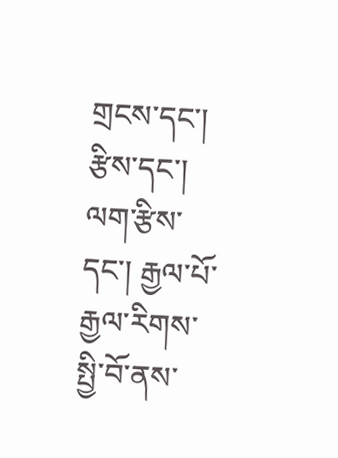གྲངས་དང་། རྩིས་དང་། ལག་རྩིས་དང་། རྒྱལ་པོ་རྒྱལ་རིགས་སྤྱི་བོ་ནས་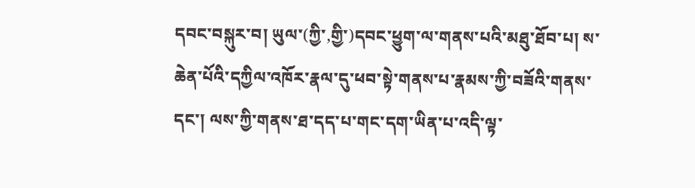དབང་བསྐུར་བ། ཡུལ་(ཀྱི་,གྱི་)དབང་ཕྱུག་ལ་གནས་པའི་མཐུ་ཐོབ་པ། ས་ ཆེན་པོའི་དཀྱིལ་འཁོར་རྣལ་དུ་ཕབ་སྟེ་གནས་པ་རྣམས་ཀྱི་བཟོའི་གནས་དང་། ལས་ཀྱི་གནས་ཐ་དད་པ་གང་དག་ཡིན་པ་འདི་ལྟ་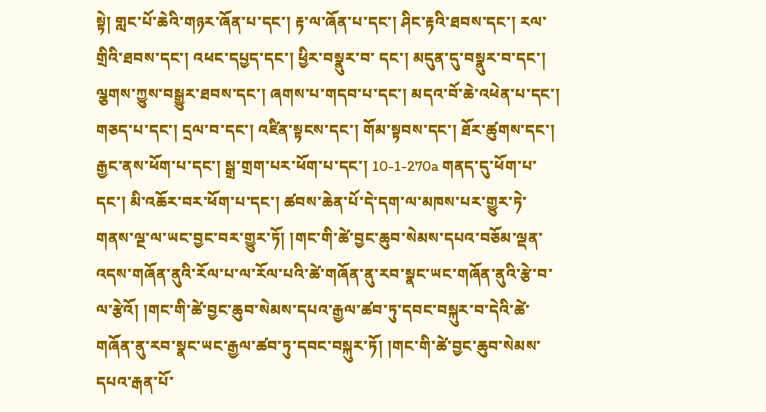སྟེ། གླང་པོ་ཆེའི་གཉར་ཞོན་པ་དང་། རྟ་ལ་ཞོན་པ་དང་། ཤིང་རྟའི་ཐབས་དང་། རལ་གྲིའི་ཐབས་དང་། འཕང་དཔྱད་དང་། ཕྱིར་བསྣུར་བ་ དང་། མདུན་དུ་བསྣུར་བ་དང་། ལྕགས་ཀྱུས་བསྒྱུར་ཐབས་དང་། ཞགས་པ་གདབ་པ་དང་། མདའ་བོ་ཆེ་འཕེན་པ་དང་། གཅད་པ་དང་། དྲལ་བ་དང་། འཛིན་སྟངས་དང་། གོམ་སྟབས་དང་། ཐོར་ཚུགས་དང་། རྒྱང་ནས་ཕོག་པ་དང་། སྒྲ་གྲག་པར་ཕོག་པ་དང་། 10-1-270a གནད་དུ་ཕོག་པ་དང་། མི་འཆོར་བར་ཕོག་པ་དང་། ཚབས་ཆེན་པོ་དེ་དག་ལ་མཁས་པར་གྱུར་ཏེ་གནས་ལྔ་ལ་ཡང་བྱང་བར་གྱུར་ཏོ། །གང་གི་ཚེ་བྱང་ཆུབ་སེམས་དཔའ་བཅོམ་ལྡན་འདས་གཞོན་ནུའི་རོལ་པ་ལ་རོལ་པའི་ཚེ་གཞོན་ནུ་རབ་སྣང་ཡང་གཞོན་ནུའི་རྩེ་བ་ ལ་རྩེའོ། །གང་གི་ཚེ་བྱང་ཆུབ་སེམས་དཔའ་རྒྱལ་ཚབ་ཏུ་དབང་བསྐུར་བ་དེའི་ཚེ་གཞོན་ནུ་རབ་སྣང་ཡང་རྒྱལ་ཚབ་ཏུ་དབང་བསྐུར་ཏོ། །གང་གི་ཚེ་བྱང་ཆུབ་སེམས་དཔའ་རྒན་པོ་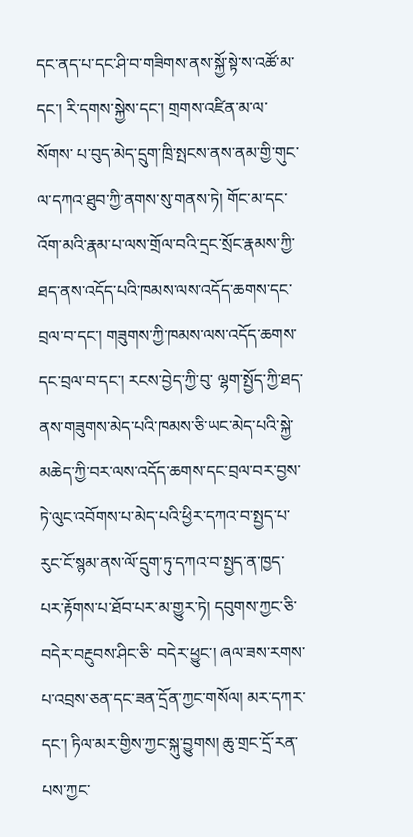དང་ནད་པ་དང་ཤི་བ་གཟིགས་ནས་སྐྱོ་སྟེ་ས་འཚོ་མ་དང་། རི་དགས་སྐྱེས་དང་། གྲགས་འཛིན་མ་ལ་སོགས་ པ་བུད་མེད་དྲུག་ཁྲི་སྤངས་ནས་ནམ་གྱི་གུང་ལ་དཀའ་ཐུབ་ཀྱི་ནགས་སུ་གནས་ཏེ། གོང་མ་དང་འོག་མའི་རྣམ་པ་ལས་གྲོལ་བའི་དྲང་སྲོང་རྣམས་ཀྱི་ཐད་ནས་འདོད་པའི་ཁམས་ལས་འདོད་ཆགས་དང་བྲལ་བ་དང་། གཟུགས་ཀྱི་ཁམས་ལས་འདོད་ཆགས་དང་བྲལ་བ་དང་། རངས་བྱེད་ཀྱི་བུ་ ལྷག་སྤྱོད་ཀྱི་ཐད་ནས་གཟུགས་མེད་པའི་ཁམས་ཅི་ཡང་མེད་པའི་སྐྱེ་མཆེད་ཀྱི་བར་ལས་འདོད་ཆགས་དང་བྲལ་བར་བྱས་ཏེ་ལུང་འབོགས་པ་མེད་པའི་ཕྱིར་དཀའ་བ་སྤྱད་པ་རུང་ངོ་སྙམ་ནས་ལོ་དྲུག་ཏུ་དཀའ་བ་སྤྱད་ན་ཁྱད་པར་རྟོགས་པ་ཐོབ་པར་མ་གྱུར་ཏེ། དབུགས་ཀྱང་ཅི་བདེར་བརྔུབས་ཤིང་ཅི་ བདེར་ཕྱུང་། ཞལ་ཟས་རགས་པ་འབྲས་ཅན་དང་ཟན་དྲོན་ཀྱང་གསོལ། མར་དཀར་དང་། ཏིལ་མར་གྱིས་ཀྱང་སྐུ་བྱུགས། ཆུ་གྲང་དྲོ་རན་པས་ཀྱང་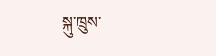སྐུ་ཁྲུས་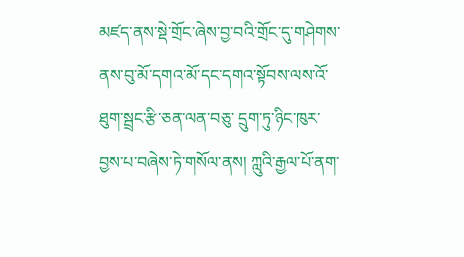མཛད་ནས་སྡེ་གྲོང་ཞེས་བྱ་བའི་གྲོང་དུ་གཤེགས་ནས་བུ་མོ་དགའ་མོ་དང་དགའ་སྟོབས་ལས་འོ་ཐུག་སྦྲང་རྩི་ཅན་ལན་བཅུ་ དྲུག་ཏུ་ཉིང་ཁུར་བྱས་པ་བཞེས་ཏེ་གསོལ་ནས། ཀླུའི་རྒྱལ་པོ་ནག་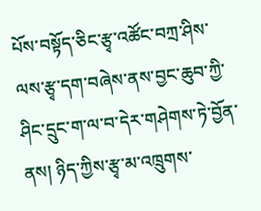པོས་བསྟོད་ཅིང་རྩྭ་འཚོང་བཀྲ་ཤིས་ལས་རྩྭ་དག་བཞེས་ནས་བྱང་ཆུབ་ཀྱི་ཤིང་དྲུང་ག་ལ་བ་དེར་གཤེགས་ཏེ་བྱོན་ནས། ཉིད་ཀྱིས་རྩྭ་མ་འཁྲུགས་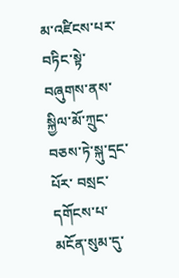མ་འཛིངས་པར་བཏིང་སྟེ་བཞུགས་ནས་སྐྱིལ་མོ་ཀྲུང་བཅས་ཏེ་སྐུ་དྲང་པོར་ བསྲང་དགོངས་པ་མངོན་སུམ་དུ་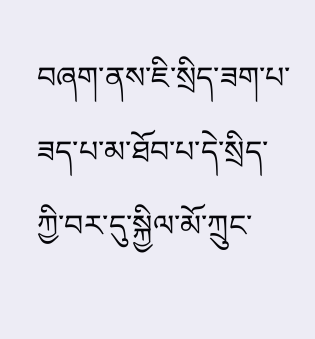བཞག་ནས་ཇི་སྲིད་ཟག་པ་ཟད་པ་མ་ཐོབ་པ་དེ་སྲིད་ཀྱི་བར་དུ་སྐྱིལ་མོ་ཀྲུང་